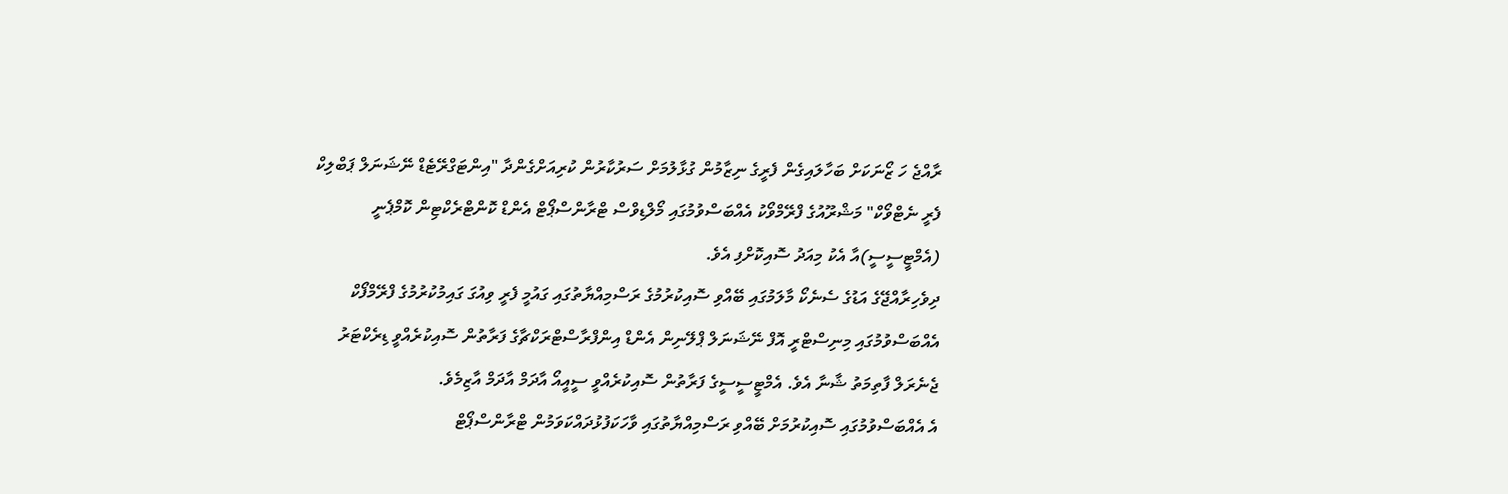ރާއްޖެ ހަ ޒޯނަކަށް ބަހާލައިގެން ފެރީގެ ނިޒާމުން ގުޅާލުމަށް ސަރުކާރުން ކުރިއަށްގެންދާ "އިންޓަގްރޭޓެޑް ނޭޝަނަލް ޕަބްލިކް ފެރީ ނެޓްވޯކް" މަޝްރޫއުގެ ފްރޭމްވޯކު އެއްބަސްވުމުގައި މޯލްޑިވްސް ޓްރާންސްޕޯޓް އެންޑް ކޮންޓްރެކްޓިން ކޮމްޕެނީ (އެމްޓީސީސީ)އާ އެކު މިއަދު ސޮއިކޮށްފި އެވެ.
ދިވެހިރާއްޖޭގެ އަޑުގެ ސެނެކޯ މާލަމުގައި ބޭއްވި ސޮއިކުރުމުގެ ރަސްމިއްޔާތުގައި ގައުމީ ފެރީ ވިއުގަ ގައިމުކުރުމުގެ ފްރޭމްފޯކް އެއްބަސްވުމުގައި މިނިސްޓްރީ އޮފް ނޭޝަނަލް ޕްލޭނިން އެންޑް އިންފްރާސްޓްރަކްޗާގެ ފަރާތުން ސޮއިކުރެއްވީ ޑިރެކްޓަރު ޖެނެރަލް ފާތިމަތު ޝާނާ އެވެ. އެމްޓީސީސީގެ ފަރާތުން ސޮއިކުރެއްވީ ސީއީއޯ އާދަމް އާދަމް އާޒިމެވެ.
އެ އެއްބަސްވުމުގައި ސޮއިކުރުމަށް ބޭއްވި ރަސްމިއްޔާތުގައި ވާހަކަފުޅުދައްކަވަމުން ޓްރާންސްޕޯޓް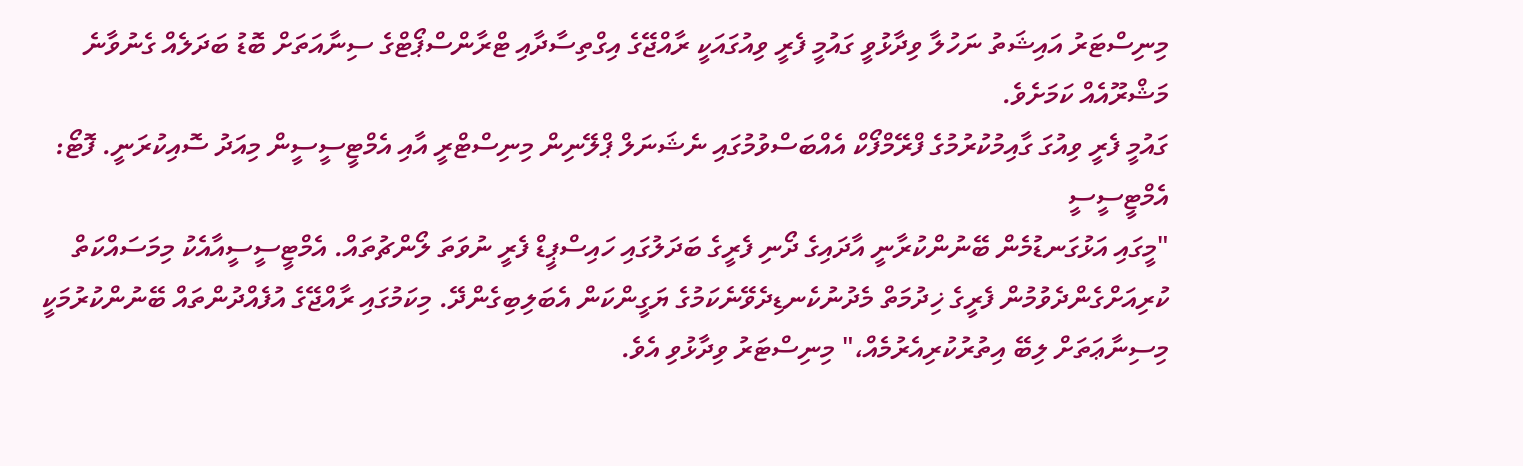މިނިސްޓަރު އައިޝަތު ނަހުލާ ވިދާޅުވީ ގައުމީ ފެރީ ވިއުގައަކީ ރާއްޖޭގެ އިގްތިސާދާއި ޓްރާންސްޕޯޓްގެ ސިނާއަތަށް ބޮޑު ބަދަލެއް ގެނުވާނެ މަޝްރޫއެއް ކަމަށެވެ.
ގައުމީ ފެރީ ވިއުގަ ގާއިމުކުރުމުގެ ފްރޭމްފޯކް އެއްބަސްވުމުގައި ނެޝަނަލް ޕްލޭނިން މިނިސްޓްރީ އާއި އެމްޓީސީސީން މިއަދު ސޮއިކުރަނީ. ފޮޓޯ: އެމްޓީސީސީ
"މީގައި އަޅުގަނޑުމެން ބޭނުންކުރާނީ އާދައިގެ ދޯނި ފެރީގެ ބަދަލުގައި ހައިސްޕީޑް ފެރީ ނުވަތަ ލޯންޗުތައް. އެމްޓީސީސީއާއެކު މިމަސައްކަތް ކުރިއަށްގެންދެވުމުން ފެރީގެ ޚިދުމަތް މެދުނުކެނޑިދެވޭނެކަމުގެ ޔަގީންކަން އެބަލިބިގެންދޭ. މިކަމުގައި ރާއްޖޭގެ އުފެއްދުންތައް ބޭނުންކުރުމަކީ މިސިނާޢަތަށް ލިބޭ އިތުރުކުރިއެރުމެއް،" މިނިސްޓަރު ވިދާޅުވި އެވެ.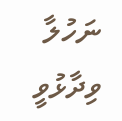ނަހުލާ ވިދާޅުވީ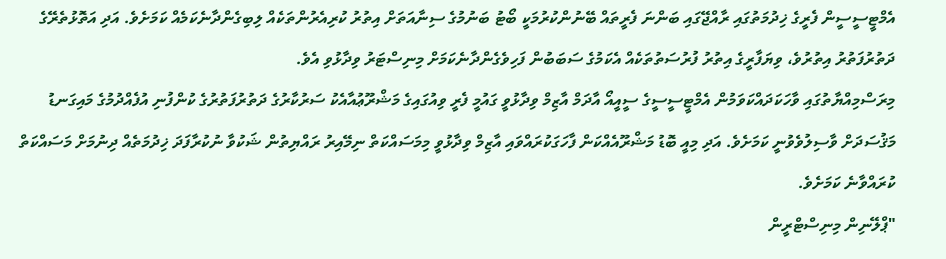އެމްޓީސީސީން ފެރީގެ ޚިދުމަތުގައި ރާއްޖޭގައި ބަންނަ ފެރީތައް ބޭނުންކުރުމަކީ ބޯޓު ބަނުމުގެ ސިނާއަތަށް އިތުރު ކުރިއެރުންތަކެއް ލިބިގެންދާނެކަމެއް ކަމަށެވެ. އަދި އަތޮޅުތެރޭގެ ދަތުރުފަތުރު އިތުރުވެ، ވިޔަފާރީގެ އިތުރު ފުރުސަތުތަކެއް އެކަމުގެ ސަބަބުން ފަހިވެގެންދާނެކަމަށް މިނިސްޓަރު ވިދާޅުވި އެވެ.
މިރަސްމިއްޔާތުގައި ވާހަކަދައްކަވަމުން އެމްޓީސީސީގެ ސީއީއޯ އާދަމް އާޒިމް ވިދާޅުވީ ގައުމީ ފެރީ ވިއުގައިގެ މަޝްރޫޢުއާއެކު ސަރުކާރުގެ ދަތުރުފަތުރުގެ ކުންފުނި އުފެއްދުމުގެ މައިގަނޑު މަޤުސަދަށް ވާސިލުވެވުނީ ކަމަށެވެ. އަދި މިއީ ބޮޑު މަޝްރޫއެއްކަން ފާހަގަކުރައްވައި އާޒިމް ވިދާޅުވީ މިމަސައްކަތް ނިމޭއިރު ރައްޔިތުން ޝަކުވާ ނުކުރާފަދަ ޚިދުމަތެއް ދިނުމަށް މަސައްކަތް ކުރައްވާނެ ކަމަށެވެ.
"ޕްލޭނިން މިނިސްޓްރީން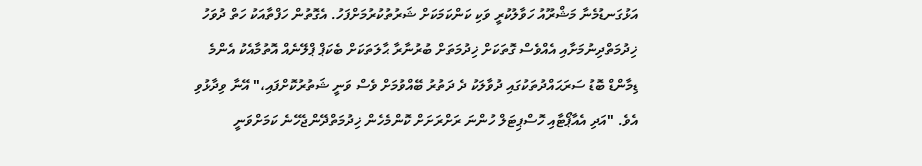އަޅުގަނޑުމެނާ މަޝްރޫއު ހަވާލުކުރީ ވަކި ކަންކަމަކަށް ޝަރުތުކުރުމަށްފަހު. އެގޮތުން ހަފްތާއަކު ހަތް ދުވަހު ޚިދުމަތްދިނުމަށާއި އެއްވެސް ގޮތަކަށް ޚިދުމަތަށް ބުރުނާރާ ޙާލަތަކަށް ބެކަޕް ޕްލޭނެއް އޮތުމާއެކު އެންމެ ޑިމާންޑް ބޮޑު ސަރަޙައްދުތަކުގައި ދުވާލަކު ދެ ދަތުރު ބޭއްވުމަށް ވެސް ވަނީ ޝަތުރުކޮށްފައި،" އޭނާ ވިދާޅުވި އެވެ. "އަދި އެއާޕޯޓާއި ހޮސްޕިޓަލް ހުންނަ ރަށްރަށަށް ކޮންމެހެން ޚިދުމަތްދޭންޖެހޭނެ ކަމަށްވަނީ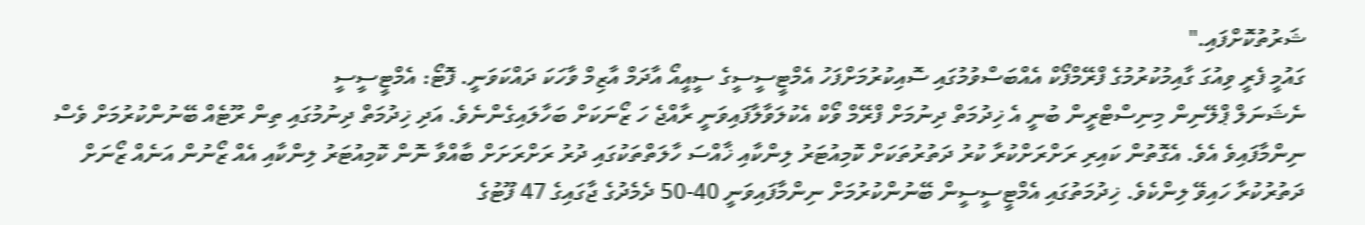ޝަރުތުކޮށްފައި."
ގައުމީ ފެރީ ވިއުގަ ގާއިމުކުރުމުގެ ފްރޭމްފޯކް އެއްބަސްވުމުގައި ސޮއިކުރުމަށްފަހު އެމްޓީސީސީގެ ސީއީއޯ އާދަމް އާޒިމް ވާހަކަ ދައްކަވަނީ. ފޮޓޯ: އެމްޓީސީސީ
ނެޝަނަލް ޕްލޭނިން މިނިސްޓްރީން ބުނީ އެ ޚިދުމަތް ދިނުމަށް ފްރޭމް ވޯކް އެކުލަވާލާފައިވަނީ ރާއްޖެ ހަ ޒޯނަކަށް ބަހާލައިގެންނެވެ. އަދި ޚިދުމަތް ދިނުމުގައި ތިން ރޫޓެއް ބޭނުންކުރުމަށް ވެސް ނިންމާފައިވެ އެވެ. އެގޮތުން ކައިރި ރަށްރަށްކުރާ ކުރު ދަތުރުތަކަށް ކޮމިއުޓަރު ލިންކާއި ޚާއްސަ ހާލަތްތަކުގައި ދުރު ރަށްރަށަށް ބާއްވާ ނޮން ކޮމިއުޓަރު ލިންކާއި އެއް ޒޯނުން އަނެއް ޒޯނަށް ދަތުރުކުރާ ހައިވޭ ލިންކެވެ. ޚިދުމަތުގައި އެމްޓީސީސީން ބޭނުންކުރުމަށް ނިންމާފައިވަނީ 40-50 ދެމެދުގެ ޖާގައިގެ 47 ފޫޓުގެ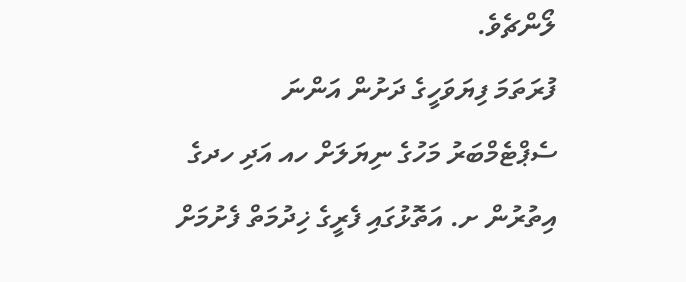ލޯންޗެވެ.
ފުރަތަމަ ފިޔަވަހީގެ ދަށުން އަންނަ ސެޕްޓެމްބަރު މަހުގެ ނިޔަލަށް ހއ އަދި ހދގެ އިތުރުން ށ. އަތޮޅުގައި ފެރީގެ ޚިދުމަތް ފެށުމަށް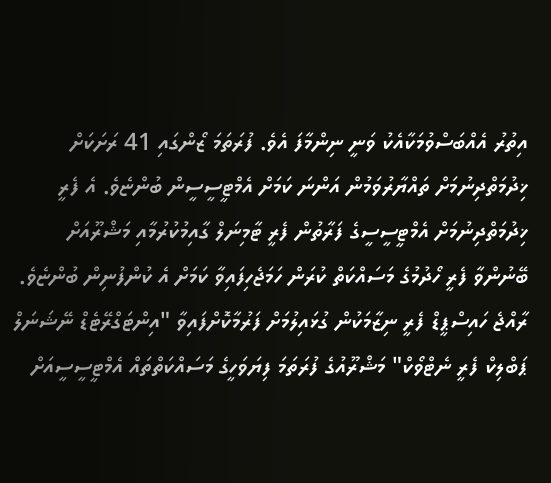އިތުރު އެއްބަސްވުމަކާއެކު ވަނީ ނިންމާފަ އެވެ. ފުރަތަމަ ޒޯންގައި 41 ރަށަކަށް ޚިދުމަތްދިނުމަށް ތައްޔާރުވަމުން އަންނަ ކަމަށް އެމްޓީސީސީން ބުންޏެވެ. އެ ފެރީ ޚިދުމަތްދިނުމަށް އެމްޓީސީސީގެ ފަރާތުން ފެރީ ޓާމިނަލް ގާއިމުކުރުމާއި މަޝްރޫއަށް ބޭނުންވާ ފެރީ ހޯދުމުގެ މަސައްކަތް ކުރަން ހަމަޖެހިފައިވާ ކަމަށް އެ ކުންފުނިން ބުންޏެވެ.
ރާއްޖެ ހައިސްޕީޑް ފެރީ ނިޒާމަކުން ގުޅައިލުމަށް ފަރުމާކޮށްފައިވާ "އިންޓަގްރޭޓެޑް ނޭޝަނަލް ޕަބްލިކް ފެރީ ނެޓްވޯކް" މަޝްރޫއުގެ ފުރަތަމަ ފިޔަވަހީގެ މަސައްކަތްތައް އެމްޓީސީސީއަށް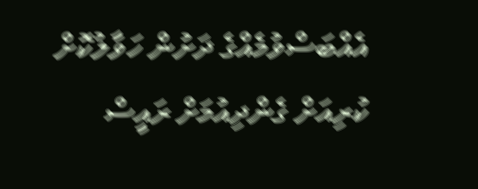އެއްބަސްވުމެއްގެ ދަށުން ހަވާލުކޮށް ކުރިއަށް ގެންދިއުމަށް ރައީސް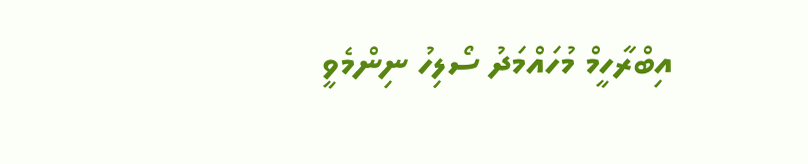އިބްރާހީމް މުހައްމަދު ސޯލިހު ނިންމެވީ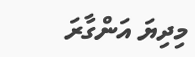މިދިޔަ އަންގާރަ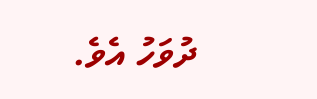ދުވަހު އެވެ.